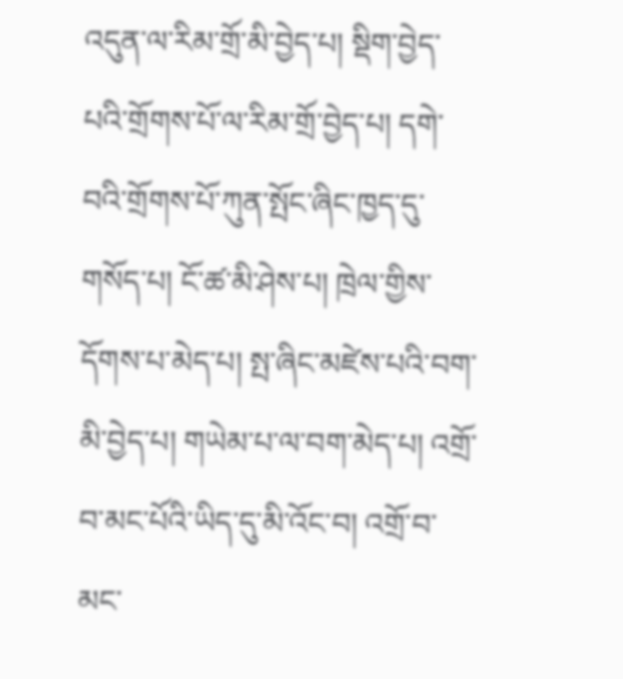འདུན་ལ་རིམ་གྲོ་མི་བྱེད་པ། སྡིག་བྱེད་པའི་གྲོགས་པོ་ལ་རིམ་གྲོ་བྱེད་པ། དགེ་བའི་གྲོགས་པོ་ཀུན་སྤོང་ཞིང་ཁྱད་དུ་གསོད་པ། ངོ་ཚ་མི་ཤེས་པ། ཁྲེལ་གྱིས་དོགས་པ་མེད་པ། སྤ་ཞིང་མཛེས་པའི་བག་མི་བྱེད་པ། གཡེམ་པ་ལ་བག་མེད་པ། འགྲོ་བ་མང་པོའི་ཡིད་དུ་མི་འོང་བ། འགྲོ་བ་མང་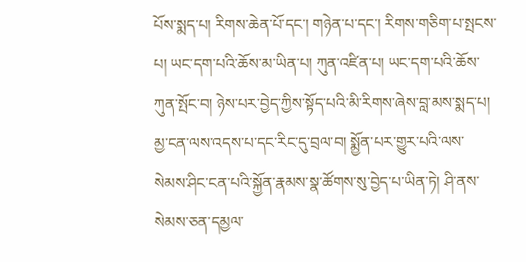པོས་སྨད་པ། རིགས་ཆེན་པོ་དང་། གཉེན་པ་དང་། རིགས་གཅིག་པ་སྤངས་པ། ཡང་དག་པའི་ཆོས་མ་ཡིན་པ། ཀུན་འཛིན་པ། ཡང་དག་པའི་ཆོས་ཀུན་སྤོང་བ། ཉེས་པར་བྱེད་ཀྱིས་སྟོད་པའི་མི་རིགས་ཞེས་བླ་མས་སྨད་པ། མྱ་ངན་ལས་འདས་པ་དང་རིང་དུ་བྲལ་བ། སྨྱོན་པར་གྱུར་པའི་ལས་སེམས་ཤིང་ངན་པའི་སྐྱོན་རྣམས་སྣ་ཚོགས་སུ་བྱེད་པ་ཡིན་ཏེ། ཤི་ནས་སེམས་ཅན་དམྱལ་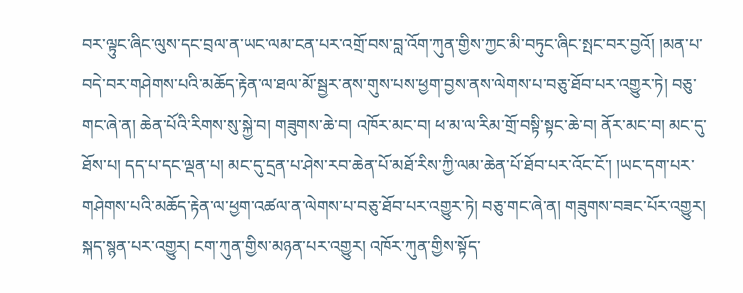བར་ལྟུང་ཞིང་ལུས་དང་བྲལ་ན་ཡང་ལམ་ངན་པར་འགྲོ་བས་བླ་འོག་ཀུན་གྱིས་ཀྱང་མི་བཏུང་ཞིང་སྤང་བར་བྱའོ། །མན་པ་བདེ་བར་གཤེགས་པའི་མཆོད་རྟེན་ལ་ཐལ་མོ་སྦྱར་ནས་གུས་པས་ཕྱག་བྱས་ནས་ལེགས་པ་བཅུ་ཐོབ་པར་འགྱུར་ཏེ། བཅུ་གང་ཞེ་ན། ཆེན་པོའི་རིགས་སུ་སྐྱེ་བ། གཟུགས་ཆེ་བ། འཁོར་མང་བ། ཕ་མ་ལ་རིམ་གྲོ་བསྟི་སྟང་ཆེ་བ། ནོར་མང་བ། མང་དུ་ཐོས་པ། དད་པ་དང་ལྡན་པ། མང་དུ་དྲན་པ་ཤེས་རབ་ཆེན་པོ་མཐོ་རིས་ཀྱི་ལམ་ཆེན་པོ་ཐོབ་པར་འོང་ངོ་། །ཡང་དག་པར་གཤེགས་པའི་མཆོད་རྟེན་ལ་ཕྱག་འཚལ་ན་ལེགས་པ་བཅུ་ཐོབ་པར་འགྱུར་ཏེ། བཅུ་གང་ཞེ་ན། གཟུགས་བཟང་པོར་འགྱུར། སྐད་སྙན་པར་འགྱུར། ངག་ཀུན་གྱིས་མཉན་པར་འགྱུར། འཁོར་ཀུན་གྱིས་སྟོད་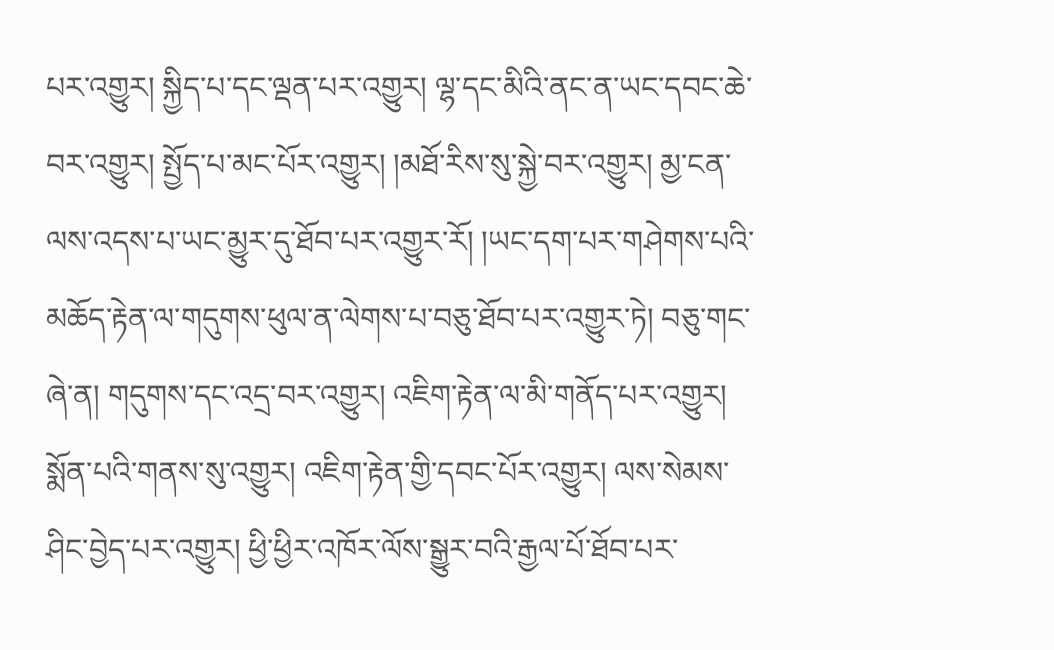པར་འགྱུར། སྐྱིད་པ་དང་ལྡན་པར་འགྱུར། ལྷ་དང་མིའི་ནང་ན་ཡང་དབང་ཆེ་བར་འགྱུར། སྤྱོད་པ་མང་པོར་འགྱུར། །མཐོ་རིས་སུ་སྐྱེ་བར་འགྱུར། མྱ་ངན་ལས་འདས་པ་ཡང་མྱུར་དུ་ཐོབ་པར་འགྱུར་རོ། །ཡང་དག་པར་གཤེགས་པའི་མཆོད་རྟེན་ལ་གདུགས་ཕུལ་ན་ལེགས་པ་བཅུ་ཐོབ་པར་འགྱུར་ཏེ། བཅུ་གང་ཞེ་ན། གདུགས་དང་འདྲ་བར་འགྱུར། འཇིག་རྟེན་ལ་མི་གནོད་པར་འགྱུར། སྨོན་པའི་གནས་སུ་འགྱུར། འཇིག་རྟེན་གྱི་དབང་པོར་འགྱུར། ལས་སེམས་ཤིང་བྱེད་པར་འགྱུར། ཕྱི་ཕྱིར་འཁོར་ལོས་སྒྱུར་བའི་རྒྱལ་པོ་ཐོབ་པར་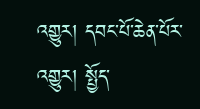འགྱུར། དབང་པོ་ཆེན་པོར་འགྱུར། སྤྱོད་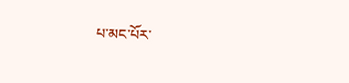པ་མང་པོར་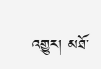འགྱུར། མཐོ་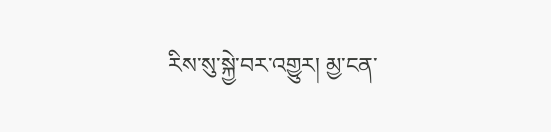རིས་སུ་སྐྱེ་བར་འགྱུར། མྱ་ངན་